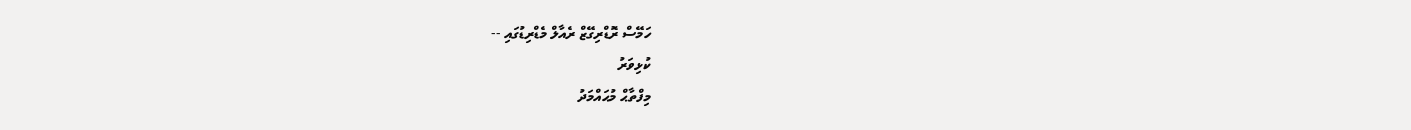ހަމޭސް ރޮޑްރިގޭޒް ރެއާލް މެޑްރިޑުގައި --
ކުޅިވަރު
މިފްތާޙް މުޙައްމަދު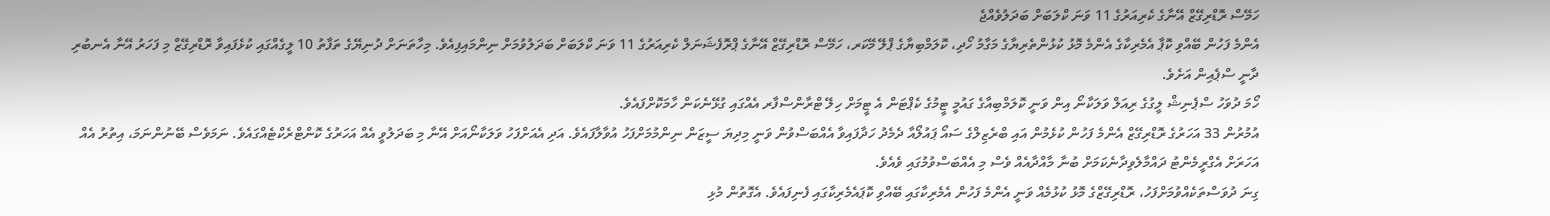ހަމޭސް ރޮޑްރިގޭޒް އޭނާގެ ކެރިއަރުގެ 11 ވަނަ ކްލަބަށް ބަދަލުވެއްޖެ
އެންމެ ފަހުން ބޭއްވި ކޮޕާ އެމެރިކާގެ އެންމެ މޮޅު ކުޅުންތެރިޔާގެ މަގާމު ހޯދި، ކޮލަމްބިޔާގެ ޕްލޭ މޭކަރ، ހަމޭސް ރޮޑްރިގޭޒް އޭނާގެ ޕްރޮފެޝަނަލް ކެރިއަރުގެ 11 ވަނަ ކްލަބަށް ބަދަލުވުމަށް ނިންމައިފިއެވެ. މިހާތަނަށް ދުނިޔޭގެ ތަފާތު 10 ލީގެއްގައި ކުޅެފައިވާ ރޮޑްރިގޭޒް މި ފަހަރު އޭނާ އެނބުރި ދާނީ ސްޕެއިން އަށެވެ.
ހޯމަ ދުވަހު ސްޕެނިޝް ލީގުގެ ރިއަލް ވަލަކާނޯ އިން ވަނީ ކޮލަމްބިއާގެ ގައުމީ ޓީމުގެ ކެޕްޓަން އެ ޓީމަށް ހިލޭ ޓްރާންސްފާރ އެއްގައި ގުޅޭނެކަން ހާމަކޮށްފައެވެ.
އުމުރުން 33 އަހަރުގެ ރޮޑްރިގޭޒް އެންމެ ފަހުން ކުޅެމުން އައި ބްރެޒިލްގެ ސައޯ ޕައުލޯއާ ދެމެދު ހަދާފައިވާ އެއްބަސްވުން ވަނީ މިދިޔަ ސީޒަން ނިންމުމަށްފަހު އުވާލާފައެވެ. އަދި އެއަށްފަހު ވަލަކާނޯއަށް އޭނާ މި ބަދަލުވީ އެއް އަހަރުގެ ކޮންޓްރެކްޓެއްގައެވެ. ނަމަވެސް ބޭނުންނަމަ، އިތުރު އެއް އަހަރަށް އެގްރީމެންޓު ދައްމާލެވިދާނެކަމަށް ބުނާ މާއްދާއެއް ވެސް މި އެއްބަސްވުމުގައި ވެއެވެ.
ގިނަ ދުވަސްތަކެއްވުމަށްފަހު، ރޮޑްރިގޭޒްގެ މޮޅު ކުޅުމެއް ވަނީ އެންމެ ފަހުން އެމެރިކާގައި ބޭއްވި ކޮޕައެމެރިކާގައި ފެނިފައެވެ. އެގޮތުން މުޅި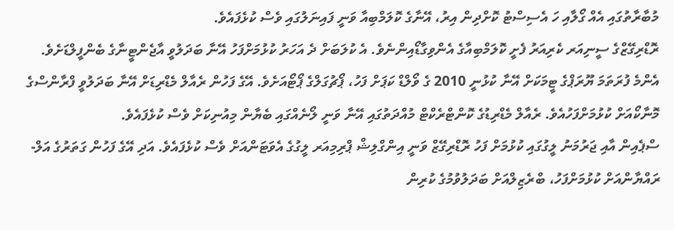މުބާރާތުގައި އެއް ގޯލާއި ހަ އެސިސްޓު ކޮށްދިން އިރު، އޭނާގެ ކޮލަމްބިއާ ވަނީ ފައިނަލުގައި ވެސް ކުޅެފައެވެ.
ރޮޑްރިގޭޒްގެ ސީނިއަރ ކެރިއަރު ފެށީ ކޮލަމްބިއާގެ އެންވިގާޑޯއިންނެވެ. އެ ކުލަބަށް ދެ އަހަރު ކުޅުމަށްފަހު އޭނާ ބަދަލުވީ އާޖެންޓީނާގެ ބެންފީލްޑަށެވެ. އެންމެ ފުރަތަމަ ޔޫރަޕްގެ ޓީމަކަށް އޭނާ ކުޅުނީ 2010 ގެ ވޯލްޑް ކަޕަށް ފަހު، ޕޯޗުގަލްގެ ޕޯޓޯއަށެވެ. އޭގެ ފަހުން ރެއާލް މެޑްރިޑަށް އޭނާ ބަދަލުވީ ފްރާންސްގެ މޮނާކޯއަށް ކުޅުމަށްފަހުއެވެ. ރެއާލް މެޑްރިޑުގެ ކޮންޓްރެކްޓް މުއްދަތުގައި އޭނާ ވަނީ ލޯނެއްގައި ބެޔާން މިއުނިކަށް ވެސް ކުޅެފައެވެ.
ސްޕެއިން އާއި ޖަރުމަނު ލީގުގައި ކުޅުމަށް ފަހު ރޮޑްރިގޭޒް ވަނީ އިންގްލިޝް ޕްރިމިއަރ ލީގުގެ އެވަޓަންއަށް ވެސް ކުޅެފައެވެ. އަދި އޭގެ ފަހުން ގަތަރުގެ އަލް-ރައްޔާންއަށް ކުޅުމަށްފަހު، ބްރެޒިލްއަށް ބަދަލުވުމުގެ ކުރިން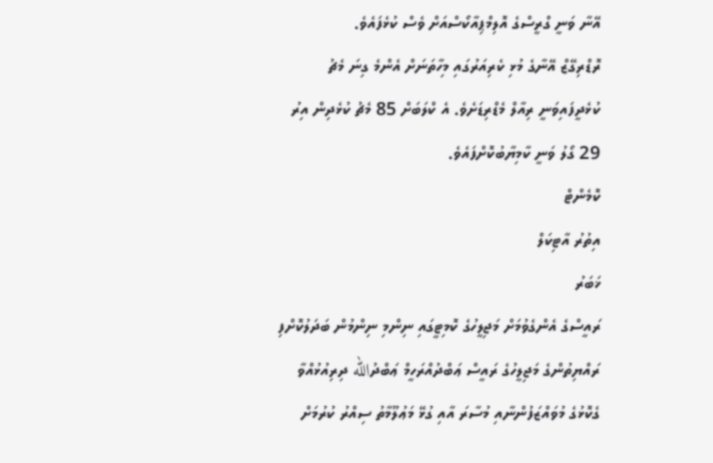އޭނާ ވަނީ ގްރީސްގެ އޮލިމްޕިއާކޯސްއަށް ވެސް ކުޅެފައެވެ.
ރޮޑްރިގޭޒް އޭނާގެ މުޅި ކެރިއަރުގައި މިހާތަނަށް އެންމެ ގިނަ މެޗު ކުޅެދީފައިވަނީ ރިއާލް މެޑްރިޑަށެވެ. އެ ކްލަބަށް 85 މެޗު ކުޅެދިން އިރު 29 ގޯލު ވަނީ ކާމިޔާބުކޮށްފައެވެ.
ކޮމެންޓް
އިތުރު އާޓިކަލް
ޚަބަރު
ރައީސްގެ އެންގެވުމަށް މަޖިލީހުގެ ކޮމިޓީގައި ނިންމި ނިންމުން ބަދަލުކޮށްފި
ރައްޔިތުންގެ މަޖިލީހުގެ ރައީސް ޢަބްދުއްރަހީމް ޢަބްދުالله ދިރިއުޅުއްވާ ގެކޮޅުގެ މުވައްޒަފުންނާއި މުސާރަ އާއި ގުޅޭ މަޢުލޫމާތު ސިއްރު ކުރުމަށް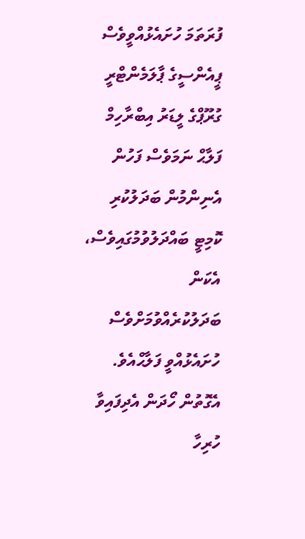ފުރަތަމަ ހުށައެޅުއްވީވެސް ޕީއެންސީގެ ޕާލަމެންޓްރީ ގުރޫޕްގެ ލީޑަރު އިބްރާހިމް ފަލާޙް ނަމަވެސް ފަހުން އެނިންމުން ބަދަލުކުރި ކޮމިޓީ ބައްދަލުވުމުގައިވެސް، އެކަން ބަދަލުކުރެއްވުމަށްވެސް ހުށައެޅުއްވީ ފަލާޙްއެވެ. އެގޮތުން ހޯދަން އެދިފައިވާ ހުރިހާ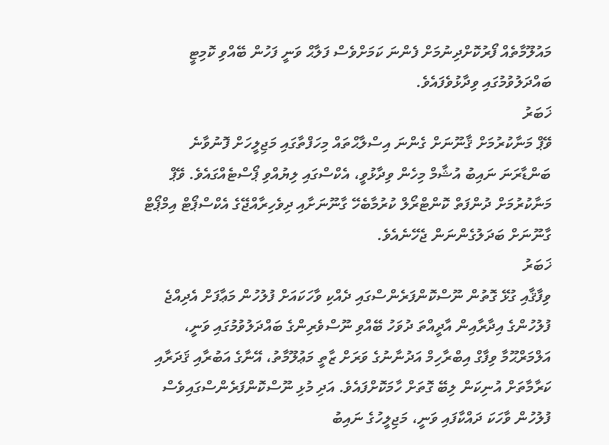މައުލޫމާތެއް ފޯރުކޮށްދިނުމަށް ފެންނަ ކަމަށްވެސް ފަލާޙް ވަނީ ފަހުން ބޭއްވި ކޮމިޓީ ބައްދަލުވުމުގައި ވިދާޅުވެފައެވެ.
ޚަބަރު
ވޭޕް މަނާކުރުމަށް ޤާނޫނަށް ގެންނަ އިސްލާޙްތައް މިހަފްތާގައި މަޖިލީހަށް ފޮނުވާނެ
ބަންޑާރަނަ ނައިބު އުޝާމް މިހެން ވިދާޅުވީ، އެކްސްގައި ލިޔުއްވި ޕޯސްޓެއްގައެވެ. ވޭޕް މަނާކުރުމަށް ދުންފަތް ކޮންޓްރޯލް ކުރުމާބެހޭ ގާނޫނަށާއި ދިވެހިރާއްޖޭގެ އެކްސްޕޯޓް އިމްޕޯޓް ގާނޫނަށް ބަދަލުގެންނަން ޖެހޭނެއެވެ.
ޚަބަރު
ވިފާޤާއި ގުޅޭ ގޮތުން ނޫސްކޮންފަރެންސްގައި ދެއްކި ވާހަކައަށް ފުލުހުން މަޢާފަށް އެދިއްޖެ
ފުލުހުންގެ އިދާރާއިން އާދީއްތަ ދުވަހު ބޭއްވި ނޫސްވެރިންގެ ބައްދަލުވުމުގައި ވަނީ، އަލްމަރްޙޫމާ ވިފާގް އިބްރާހިމް އަދުނާނުގެ ވަރަށް ޒާތީ މަޢުލޫމާތު، އޭނާގެ އަބުރާއި ޤަދަރާއި ކަރާމާތަށް އުނިކަން ލިބޭ ގޮތަށް ހާމަކޮށްފައެވެ. އަދި މުޅި ނޫސްކޮންފަރެންސްގައިވެސް ފުލުހުން ވާހަކަ ދައްކާފައި ވަނީ، މަޖިލީހުގެ ނައިބު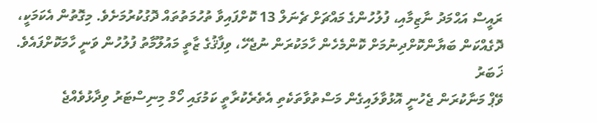ރައީސް އަޙްމަދު ނާޒިމާއި، ފުލުހުންގެ މައްޗަށް ޗެނަލް 13 ކޮށްފައިވާ ތުހުމަތުތައް ދޮގުކުރުމަށެވެ. މިގޮތުން އެކަމަކީ، ދޮގެއްކަން ބަޔާންކޮށްދިނުމަށް ކޮންމެހެން ހާމަކުރަން ނުޖެހޭ، ވިފާޤުގެ ޒާތީ މައުލޫމާތު ފުލުހުން ވަނީ ހާމަކޮށްފައެވެ.
ޚަބަރު
ވޭޕް މަނާކުރަން ޖެހުނީ އޮޅުވާލައިގެން މަސްތުވާތަކެތި އެތެރެކުރާތީ ކަމުގައި ހޯމް މިނިސްޓަރު ވިދާޅުވެއްޖެ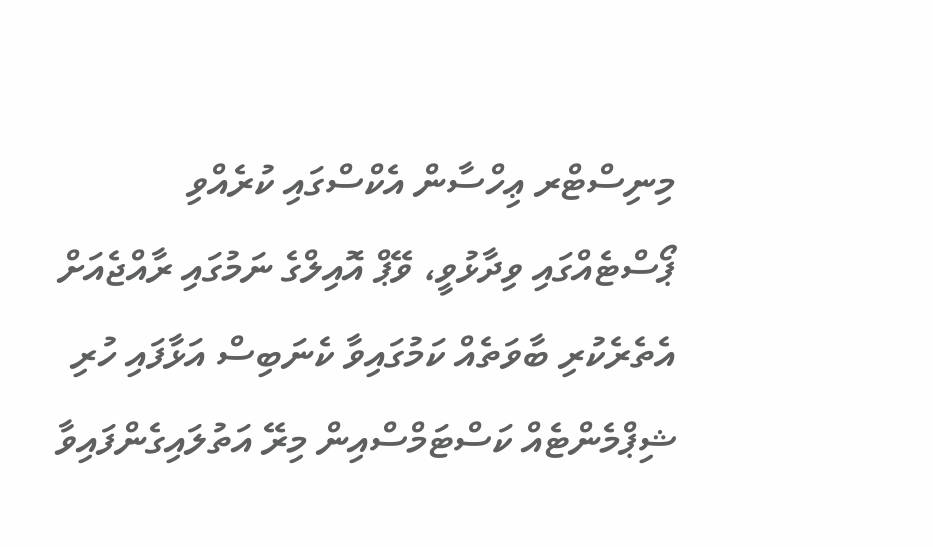މިނިސްޓްރ ޢިހްސާން އެކްސްގައި ކުރެއްވި ޕޯސްޓެއްގައި ވިދާޅުވީ، ވޭޕް އޮއިލްގެ ނަމުގައި ރާއްޖެއަށް އެތެރެކުރި ބާވަތެއް ކަމުގައިވާ ކެނަބިސް އަޅާފައި ހުރި ޝިޕްމެންޓެއް ކަސްޓަމްސްއިން މިރޭ އަތުލައިގެންފައިވާ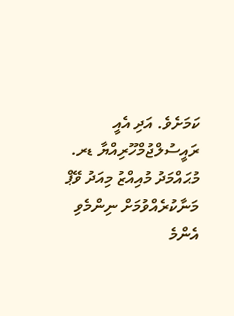ކަމަށެވެ. އަދި އެއީ ރައީސުލްޖުމްހޫރިއްޔާ ޑރ. މުޙައްމަދު މުއިއްޒު މިއަދު ވޭޕް މަނާކުރެއްވުމަށް ނިންމެވި އެންމެ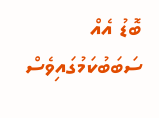ބޮޑު އެއް ސަބަބުކަމުގައިވެސް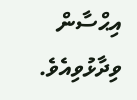އިޙްސާން ވިދާޅުވިއެވެ.